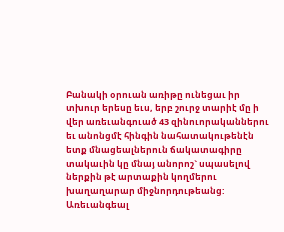Բանակի օրուան առիթը ունեցաւ իր տխուր երեսը եւս, երբ շուրջ տարիէ մը ի վեր առեւանգուած 43 զինուորականներու եւ անոնցմէ հինգին նահատակութենէն ետք մնացեալներուն ճակատագիրը տակաւին կը մնայ անորոշ` սպասելով ներքին թէ արտաքին կողմերու խաղաղարար միջնորդութեանց:
Առեւանգեալ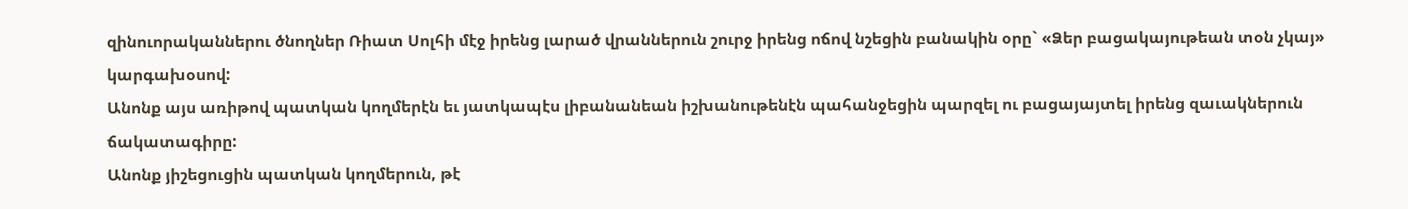զինուորականներու ծնողներ Ռիատ Սոլհի մէջ իրենց լարած վրաններուն շուրջ իրենց ոճով նշեցին բանակին օրը` «Ձեր բացակայութեան տօն չկայ» կարգախօսով:
Անոնք այս առիթով պատկան կողմերէն եւ յատկապէս լիբանանեան իշխանութենէն պահանջեցին պարզել ու բացայայտել իրենց զաւակներուն ճակատագիրը:
Անոնք յիշեցուցին պատկան կողմերուն, թէ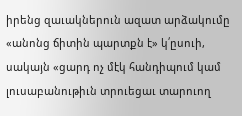իրենց զաւակներուն ազատ արձակումը «անոնց ճիտին պարտքն է» կ՛ըսուի, սակայն «ցարդ ոչ մէկ հանդիպում կամ լուսաբանութիւն տրուեցաւ տարուող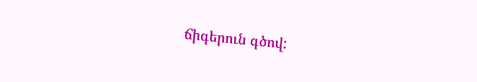ճիգերուն գծով: